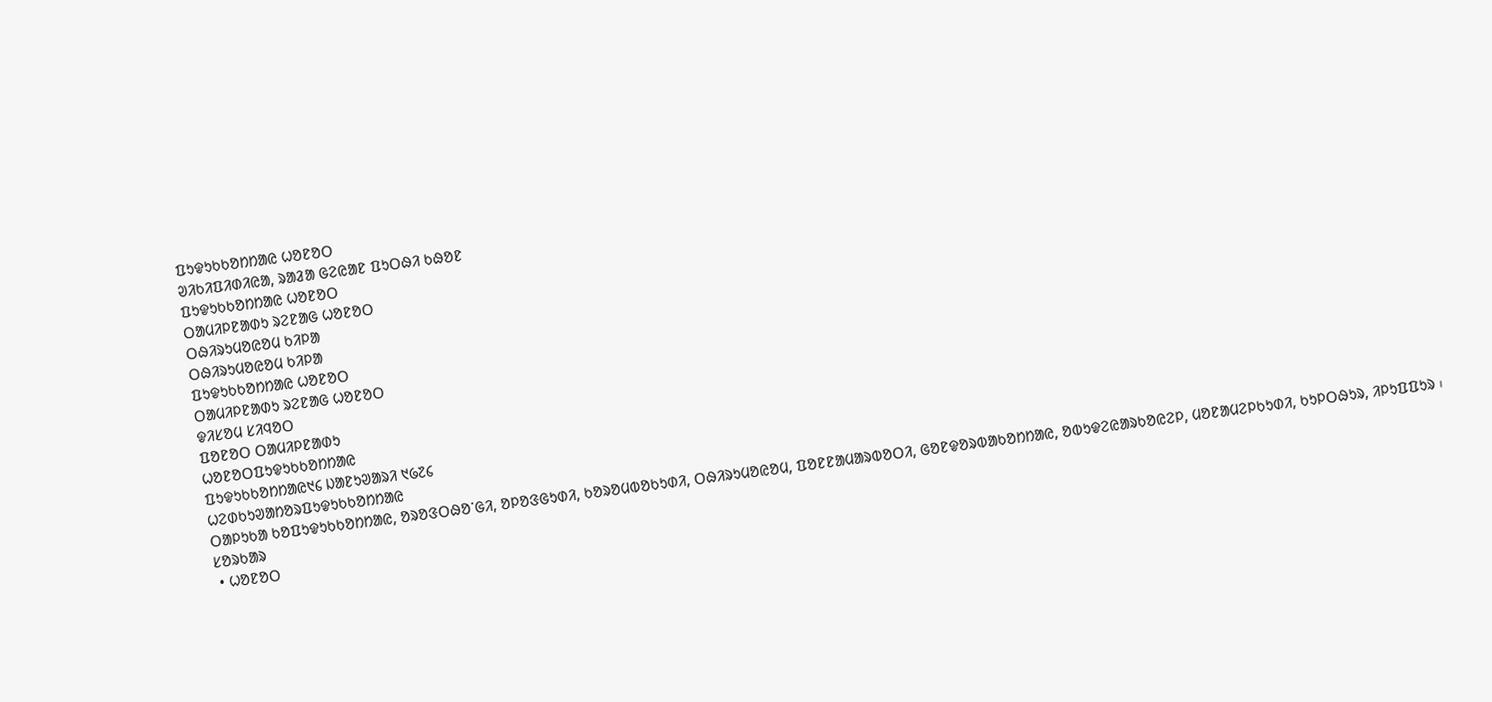ᱯᱩᱫᱩᱠᱠᱚᱴᱴᱟᱭ ᱦᱚᱱᱚᱛ
ᱣᱤᱠᱤᱯᱤᱰᱤᱭᱟ, ᱨᱟᱲᱟ ᱜᱮᱭᱟᱱ ᱯᱩᱛᱷᱤ ᱠᱷᱚᱱ
ᱯᱩᱫᱩᱠᱠᱚᱴᱴᱟᱭ ᱦᱚᱱᱚᱛ
ᱛᱟᱢᱤᱞᱱᱟᱰᱩ ᱨᱮᱱᱟᱜ ᱦᱚᱱᱚᱛ
ᱛᱷᱤᱨᱩᱢᱚᱭᱚᱢ ᱠᱤᱞᱟ
ᱛᱷᱤᱨᱩᱢᱚᱭᱚᱢ ᱠᱤᱞᱟ
ᱯᱩᱫᱩᱠᱠᱚᱴᱴᱟᱭ ᱦᱚᱱᱚᱛ
ᱛᱟᱢᱤᱞᱱᱟᱰᱩ ᱨᱮᱱᱟᱜ ᱦᱚᱱᱚᱛ
ᱫᱤᱥᱚᱢ ᱥᱤᱧᱚᱛ
ᱯᱚᱱᱚᱛ ᱛᱟᱢᱤᱞᱱᱟᱰᱩ
ᱦᱚᱱᱚᱛᱯᱩᱫᱩᱠᱠᱚᱴᱴᱟᱭ
ᱯᱩᱫᱩᱠᱠᱚᱴᱴᱟᱭ᱑᱔ ᱡᱟᱱᱩᱣᱟᱨᱤ ᱑᱙᱗᱔
ᱦᱮᱰᱠᱩᱣᱟᱴᱚᱨᱯᱩᱫᱩᱠᱠᱚᱴᱴᱟᱭ
ᱛᱟᱞᱩᱠᱟ ᱠᱚᱯᱩᱫᱩᱠᱠᱚᱴᱴᱟᱭ, ᱚᱨᱚᱝᱛᱷᱚᱸᱜᱤ, ᱚᱞᱚᱝᱜᱩᱰᱤ, ᱠᱚᱨᱚᱢᱵᱚᱠᱩᱰᱤ, ᱛᱷᱤᱨᱩᱢᱚᱭᱚᱢ, ᱯᱚᱱᱱᱟᱢᱟᱨᱵᱚᱛᱤ, ᱜᱚᱱᱫᱚᱨᱵᱟᱠᱚᱴᱴᱟᱭ, ᱚᱵᱩᱫᱮᱭᱟᱨᱠᱚᱭᱮᱞ, ᱢᱚᱱᱟᱢᱮᱞᱠᱩᱰᱤ, ᱠᱩᱞᱛᱷᱩᱨ, ᱤᱞᱩᱯᱯᱩᱨ ᱾
ᱥᱚᱨᱠᱟᱨ
 • ᱦᱚᱱᱚᱛ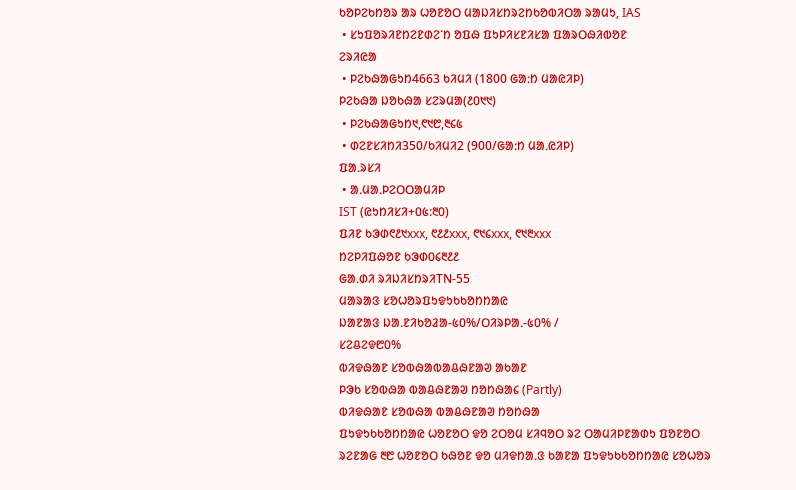ᱠᱚᱞᱮᱠᱴᱚᱨ ᱟᱨ ᱦᱚᱱᱚᱛ ᱢᱟᱡᱤᱥᱴᱨᱮᱴᱠᱚᱵᱤᱛᱟ ᱨᱟᱢᱩ, IAS
 • ᱥᱩᱯᱚᱨᱤᱱᱴᱮᱱᱰᱮᱸᱴ ᱚᱯᱷ ᱯᱩᱞᱤᱥᱱᱤᱥᱟ ᱯᱟᱨᱛᱷᱤᱵᱚᱱ
ᱮᱨᱤᱭᱟ
 • ᱞᱮᱠᱷᱟᱜᱩᱴ4663 ᱠᱤᱢᱤ (1800 ᱜᱟᱺᱴ ᱢᱟᱭᱤᱞ)
ᱞᱮᱠᱷᱟ ᱡᱚᱠᱷᱟ ᱥᱮᱨᱢᱟ(᱒᱐᱑᱑)
 • ᱞᱮᱠᱷᱟᱜᱩᱴ᱑,᱖᱑᱘,᱓᱔᱕
 • ᱰᱮᱱᱥᱤᱴᱤ350/ᱠᱤᱢᱤ2 (900/ᱜᱟᱺᱴ ᱢᱟᱹᱭᱤᱞ)
ᱯᱟᱹᱨᱥᱤ
 • ᱟᱹᱢᱟᱹᱞᱮᱛᱛᱟᱢᱤᱞ
IST (ᱭᱩᱴᱤᱥᱤ+᱐᱕:᱓᱐)
ᱯᱤᱱ ᱠᱳᱰ᱖᱒᱑xxx, ᱖᱒᱒xxx, ᱖᱑᱔xxx, ᱖᱑᱓xxx
ᱴᱮᱞᱤᱯᱷᱚᱱ ᱠᱳᱰ᱐᱔᱓᱒᱒
ᱜᱟᱹᱰᱤ ᱨᱤᱡᱤᱥᱴᱨᱤTN-55
ᱢᱟᱨᱟᱝ ᱥᱚᱦᱚᱨᱯᱩᱫᱩᱠᱠᱚᱴᱴᱟᱭ
ᱡᱟᱱᱟᱝ ᱡᱟᱹᱱᱤᱠᱚᱲᱟ-᱕᱐%/ᱛᱤᱨᱞᱟᱹ-᱕᱐% /
ᱥᱮᱪᱮᱫ᱘᱐%
ᱵᱤᱫᱷᱟᱱ ᱥᱚᱵᱷᱟᱵᱟᱪᱷᱱᱟᱣ ᱟᱠᱟᱱ
ᱞᱳᱠ ᱥᱚᱵᱷᱟ ᱵᱟᱪᱷᱱᱟᱣ ᱴᱚᱴᱷᱟ᱔ (Partly)
ᱵᱤᱫᱷᱟᱱ ᱥᱚᱵᱷᱟ ᱵᱟᱪᱷᱱᱟᱣ ᱴᱚᱴᱷᱟ
ᱯᱩᱫᱩᱠᱠᱚᱴᱴᱟᱭ ᱦᱚᱱᱚᱛ ᱫᱚ ᱮᱛᱚᱢ ᱥᱤᱧᱚᱛ ᱨᱮ ᱛᱟᱢᱤᱞᱱᱟᱰᱩ ᱯᱚᱱᱚᱛ ᱨᱮᱱᱟᱜ ᱓᱘ ᱦᱚᱱᱚᱛ ᱠᱷᱚᱱ ᱫᱚ ᱢᱤᱫᱴᱟᱹᱝ ᱠᱟᱱᱟ ᱯᱩᱫᱩᱠᱠᱚᱴᱴᱟᱭ ᱥᱚᱦᱚᱨ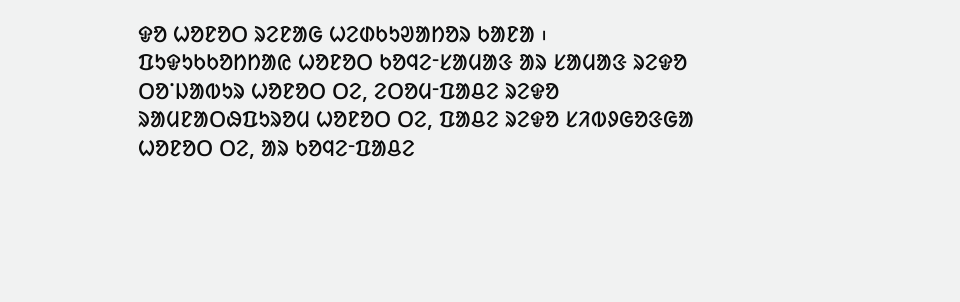ᱫᱚ ᱦᱚᱱᱚᱛ ᱨᱮᱱᱟᱜ ᱦᱮᱰᱠᱩᱣᱟᱴᱚᱨ ᱠᱟᱱᱟ ᱾
ᱯᱩᱫᱩᱠᱠᱚᱴᱴᱟᱭ ᱦᱚᱱᱚᱛ ᱠᱚᱧᱮᱼᱥᱟᱢᱟᱝ ᱟᱨ ᱥᱟᱢᱟᱝ ᱨᱮᱫᱚ ᱛᱚᱸᱡᱟᱵᱩᱨ ᱦᱚᱱᱚᱛ ᱛᱮ, ᱮᱛᱚᱢᱼᱯᱟᱪᱮ ᱨᱮᱫᱚ ᱨᱟᱢᱱᱟᱛᱷᱯᱩᱨᱚᱢ ᱦᱚᱱᱚᱛ ᱛᱮ, ᱯᱟᱪᱮ ᱨᱮᱫᱚ ᱥᱤᱵᱽᱜᱚᱝᱜᱟ ᱦᱚᱱᱚᱛ ᱛᱮ, ᱟᱨ ᱠᱚᱧᱮᱼᱯᱟᱪᱮ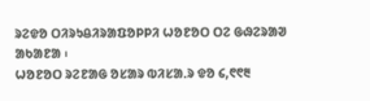ᱨᱮᱫᱚ ᱛᱤᱨᱩᱪᱤᱨᱟᱯᱚᱞᱞᱤ ᱦᱚᱱᱚᱛ ᱛᱮ ᱜᱷᱮᱨᱟᱣ ᱟᱠᱟᱱᱟ ᱾
ᱦᱚᱱᱚᱛ ᱨᱮᱱᱟᱜ ᱚᱥᱟᱨ ᱵᱤᱥᱟᱹᱨ ᱫᱚ ᱔,᱖᱖᱓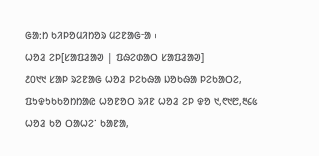ᱜᱟᱺᱴ ᱠᱤᱞᱚᱢᱤᱴᱚᱨ ᱢᱮᱱᱟᱜᱼᱟ ᱾
ᱦᱚᱲ ᱮᱞ[ᱥᱟᱯᱲᱟᱣ | ᱯᱷᱮᱰᱟᱛ ᱥᱟᱯᱲᱟᱣ]
᱒᱐᱑᱑ ᱥᱟᱞ ᱨᱮᱱᱟᱜ ᱦᱚᱲ ᱞᱮᱠᱷᱟ ᱡᱚᱠᱷᱟ ᱞᱮᱠᱟᱛᱮ, ᱯᱩᱫᱩᱠᱠᱚᱴᱴᱟᱭ ᱦᱚᱱᱚᱛ ᱨᱤᱱ ᱦᱚᱲ ᱮᱞ ᱫᱚ ᱑,᱖᱑᱘,᱓᱔᱕ ᱦᱚᱲ ᱠᱚ ᱛᱟᱦᱮᱸ ᱠᱟᱱᱟ,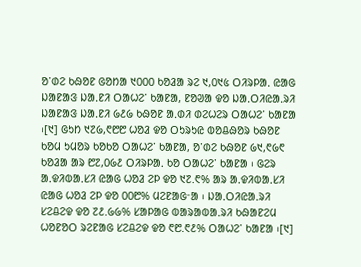ᱚᱸᱰᱮ ᱠᱷᱚᱱ ᱜᱚᱴᱟ ᱑᱐᱐᱐ ᱠᱚᱲᱟ ᱨᱮ ᱑,᱐᱑᱕ ᱛᱤᱨᱞᱟᱹ ᱭᱟᱜ ᱡᱟᱱᱟᱝ ᱡᱟᱹᱱᱤ ᱛᱟᱦᱮᱸ ᱠᱟᱱᱟ, ᱱᱚᱣᱟ ᱫᱚ ᱡᱟᱹᱛᱤᱭᱟᱹᱨᱤ ᱡᱟᱱᱟᱝ ᱡᱟᱹᱱᱤ ᱙᱒᱙ ᱠᱷᱚᱱ ᱟᱹᱰᱤ ᱰᱮᱦᱮᱨ ᱛᱟᱦᱮᱸ ᱠᱟᱱᱟ ᱾[᱑] ᱜᱩᱴ ᱑᱗᱙,᱖᱘᱘ ᱦᱚᱲ ᱫᱚ ᱛᱩᱨᱩᱭ ᱵᱚᱪᱷᱚᱨ ᱠᱷᱚᱱ ᱠᱚᱢ ᱩᱢᱚᱨ ᱠᱚᱠᱚ ᱛᱟᱦᱮᱸ ᱠᱟᱱᱟ, ᱚᱸᱰᱮ ᱠᱷᱚᱱ ᱙᱑,᱖᱙᱖ ᱠᱚᱲᱟ ᱟᱨ ᱘᱗,᱐᱙᱒ ᱛᱤᱨᱞᱟᱹ ᱠᱚ ᱛᱟᱦᱮᱸ ᱠᱟᱱᱟ ᱾ ᱜᱮᱨ ᱟᱹᱫᱤᱵᱟᱹᱥᱤ ᱭᱟᱜ ᱦᱚᱲ ᱮᱞ ᱫᱚ ᱑᱗.᱖% ᱟᱨ ᱟᱹᱫᱤᱵᱟᱹᱥᱤ ᱭᱟᱜ ᱦᱚᱲ ᱮᱞ ᱫᱚ ᱐᱐᱘% ᱢᱮᱱᱟᱜᱼᱟ ᱾ ᱡᱟᱹᱛᱤᱭᱟᱹᱨᱤ ᱥᱮᱪᱮᱫ ᱫᱚ ᱗᱒.᱙᱙% ᱥᱟᱞᱟᱜ ᱵᱟᱨᱟᱵᱟᱹᱨᱤ ᱠᱷᱟᱱᱮᱢ ᱦᱚᱱᱚᱛ ᱨᱮᱱᱟᱜ ᱥᱮᱪᱮᱫ ᱫᱚ ᱖᱘.᱖᱒% ᱛᱟᱦᱮᱸ ᱠᱟᱱᱟ ᱾[᱑]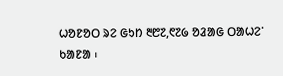ᱦᱚᱱᱚᱛ ᱨᱮ ᱜᱩᱴ ᱓᱘᱗,᱖᱗᱙ ᱚᱲᱟᱜ ᱛᱟᱦᱮᱸ ᱠᱟᱱᱟ ᱾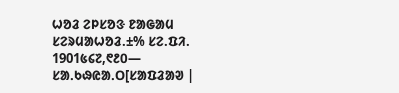ᱦᱚᱲ ᱮᱞᱥᱚᱝ ᱱᱟᱜᱟᱢ
ᱥᱮᱨᱢᱟᱦᱚᱲ.±% ᱥᱮ.ᱯᱤ.
1901᱕᱔᱗,᱖᱒᱐—
ᱥᱟᱹᱠᱷᱭᱟᱹᱛ[ᱥᱟᱯᱲᱟᱣ |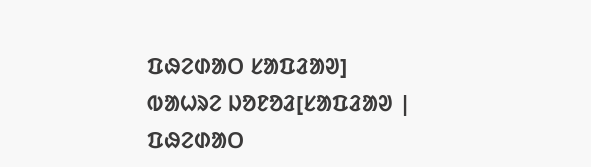ᱯᱷᱮᱰᱟᱛ ᱥᱟᱯᱲᱟᱣ]
ᱵᱟᱦᱨᱮ ᱡᱚᱱᱚᱲ[ᱥᱟᱯᱲᱟᱣ | ᱯᱷᱮᱰᱟᱛ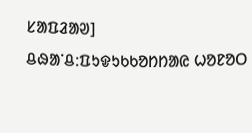ᱥᱟᱯᱲᱟᱣ]
ᱪᱷᱟᱸᱪ:ᱯᱩᱫᱩᱠᱠᱚᱴᱴᱟᱭ ᱦᱚᱱᱚᱛ